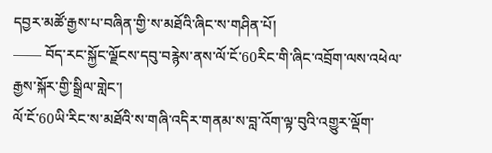དབྱར་མཚོ་རྒྱས་པ་བཞིན་གྱི་ས་མཐོའི་ཞིང་ས་གཤིན་པོ།
—— བོད་རང་སྐྱོང་ལྗོངས་དབུ་བརྙེས་ནས་ལོ་ངོ་60རིང་གི་ཞིང་འབྲོག་ལས་འཕེལ་རྒྱས་སྐོར་གྱི་སྒྲིལ་གླེང་།
ལོ་ངོ་60ཡི་རིང་ས་མཐོའི་ས་གཞི་འདིར་གནམ་ས་བླ་འོག་ལྟ་བུའི་འགྱུར་ལྡོག་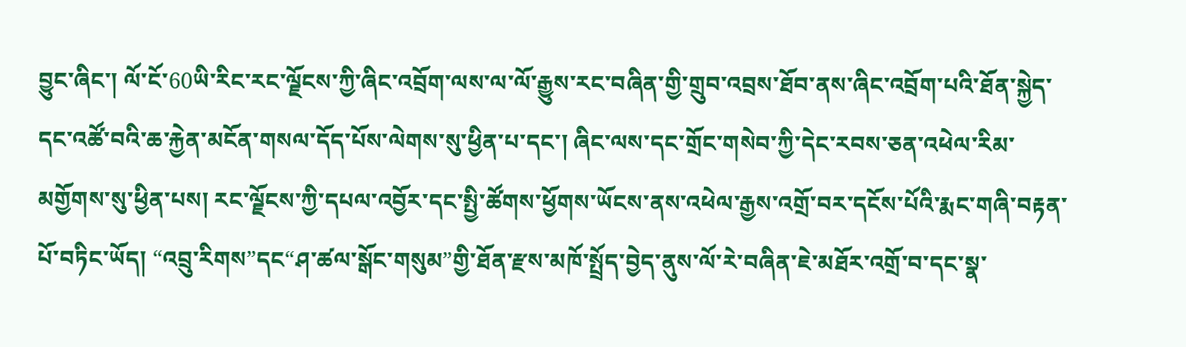བྱུང་ཞིང་། ལོ་ངོ་60ཡི་རིང་རང་ལྗོངས་ཀྱི་ཞིང་འབྲོག་ལས་ལ་ལོ་རྒྱུས་རང་བཞིན་གྱི་གྲུབ་འབྲས་ཐོབ་ནས་ཞིང་འབྲོག་པའི་ཐོན་སྐྱེད་དང་འཚོ་བའི་ཆ་རྐྱེན་མངོན་གསལ་དོད་པོས་ལེགས་སུ་ཕྱིན་པ་དང་། ཞིང་ལས་དང་གྲོང་གསེབ་ཀྱི་དེང་རབས་ཅན་འཕེལ་རིམ་མགྱོགས་སུ་ཕྱིན་པས། རང་ལྗོངས་ཀྱི་དཔལ་འབྱོར་དང་སྤྱི་ཚོགས་ཕྱོགས་ཡོངས་ནས་འཕེལ་རྒྱས་འགྲོ་བར་དངོས་པོའི་རྨང་གཞི་བརྟན་པོ་བཏིང་ཡོད། “འབྲུ་རིགས”དང“ཤ་ཚལ་སྒོང་གསུམ”གྱི་ཐོན་རྫས་མཁོ་སྤྲོད་བྱེད་ནུས་ལོ་རེ་བཞིན་ཇེ་མཐོར་འགྲོ་བ་དང་སྣ་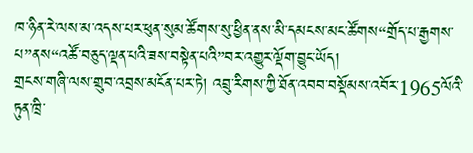ཁ་ཉིན་རེ་ལས་མ་འདས་པར་ཕུན་སུམ་ཚོགས་སུ་ཕྱིན་ནས་མི་དམངས་མང་ཚོགས“གྲོད་པ་རྒྱགས་པ”ནས“འཚོ་བཅུད་ལྡན་པའི་ཟས་བསྟེན་པའི”བར་འགྱུར་ལྡོག་བྱུང་ཡོད།
གྲངས་གཞི་ལས་གྲུབ་འབྲས་མངོན་པར་ཏེ། འབྲུ་རིགས་ཀྱི་ཐོན་འབབ་བསྡོམས་འབོར་1965ལོའི་ཏུན་ཁྲི་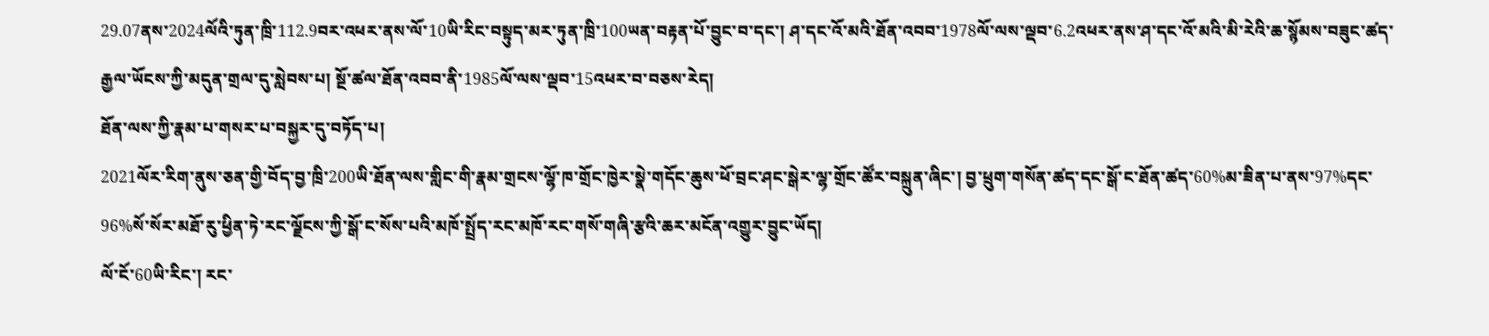29.07ནས་2024ལོའི་ཏུན་ཁྲི་112.9བར་འཕར་ནས་ལོ་10ཡི་རིང་བསྟུད་མར་ཏུན་ཁྲི་100ཡན་བརྟན་པོ་བྱུང་བ་དང་། ཤ་དང་འོ་མའི་ཐོན་འབབ་1978ལོ་ལས་ལྡབ་6.2འཕར་ནས་ཤ་དང་འོ་མའི་མི་རེའི་ཆ་སྙོམས་བཟུང་ཚད་རྒྱལ་ཡོངས་ཀྱི་མདུན་གྲལ་དུ་སླེབས་པ། སྔོ་ཚལ་ཐོན་འབབ་ནི་1985ལོ་ལས་ལྡབ་15འཕར་བ་བཅས་རེད།
ཐོན་ལས་ཀྱི་རྣམ་པ་གསར་པ་བསྐྱར་དུ་བཏོད་པ།
2021ལོར་རིག་ནུས་ཅན་གྱི་བོད་བྱ་ཁྲི་200ཡི་ཐོན་ལས་གླིང་གི་རྣམ་གྲངས་ལྷོ་ཁ་གྲོང་ཁྱེར་སྣེ་གདོང་ཆུས་ཕོ་བྲང་ཤང་སྒེར་ལྷ་གྲོང་ཚོར་བསྐྲུན་ཞིང་། བྱ་ཕྲུག་གསོན་ཚད་དང་སྒོ་ང་ཐོན་ཚད་60%མ་ཟིན་པ་ནས་97%དང་96%སོ་སོར་མཐོ་རུ་ཕྱིན་ཏེ་རང་ལྗོངས་ཀྱི་སྒོ་ང་སོས་པའི་མཁོ་སྤྲོད་རང་མཁོ་རང་གསོ་གཞི་རྩའི་ཆར་མངོན་འགྱུར་བྱུང་ཡོད།
ལོ་ངོ་60ཡི་རིང་། རང་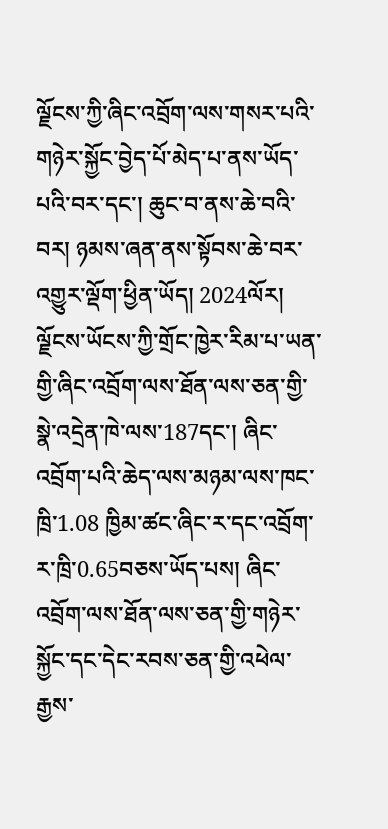ལྗོངས་ཀྱི་ཞིང་འབྲོག་ལས་གསར་པའི་གཉེར་སྐྱོང་བྱེད་པོ་མེད་པ་ནས་ཡོད་པའི་བར་དང་། ཆུང་བ་ནས་ཆེ་བའི་བར། ཉམས་ཞན་ནས་སྟོབས་ཆེ་བར་འགྱུར་ལྡོག་ཕྱིན་ཡོད། 2024ལོར། ལྗོངས་ཡོངས་ཀྱི་གྲོང་ཁྱེར་རིམ་པ་ཡན་གྱི་ཞིང་འབྲོག་ལས་ཐོན་ལས་ཅན་གྱི་སྣེ་འདྲེན་ཁེ་ལས་187དང་། ཞིང་འབྲོག་པའི་ཆེད་ལས་མཉམ་ལས་ཁང་ཁྲི་1.08 ཁྱིམ་ཚང་ཞིང་ར་དང་འབྲོག་ར་ཁྲི་0.65བཅས་ཡོད་པས། ཞིང་འབྲོག་ལས་ཐོན་ལས་ཅན་གྱི་གཉེར་སྐྱོང་དང་དེང་རབས་ཅན་གྱི་འཕེལ་རྒྱས་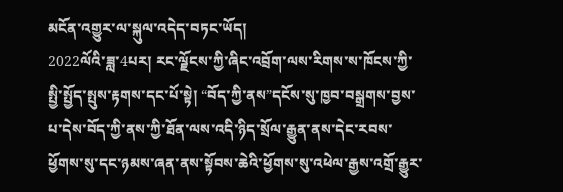མངོན་འགྱུར་ལ་སྐུལ་འདེད་བཏང་ཡོད།
2022ལོའི་ཟླ་4པར། རང་ལྗོངས་ཀྱི་ཞིང་འབྲོག་ལས་རིགས་ས་ཁོངས་ཀྱི་སྤྱི་སྤྱོད་སྤུས་རྟགས་དང་པོ་སྟེ། “བོད་ཀྱི་ནས”དངོས་སུ་ཁྱབ་བསྒྲགས་བྱས་པ་དེས་བོད་ཀྱི་ནས་ཀྱི་ཐོན་ལས་འདི་ཉིད་སྲོལ་རྒྱུན་ནས་དེང་རབས་ཕྱོགས་སུ་དང་ཉམས་ཞན་ནས་སྟོབས་ཆེའི་ཕྱོགས་སུ་འཕེལ་རྒྱས་འགྲོ་རྒྱུར་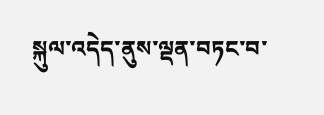སྐུལ་འདེད་ནུས་ལྡན་བཏང་བ་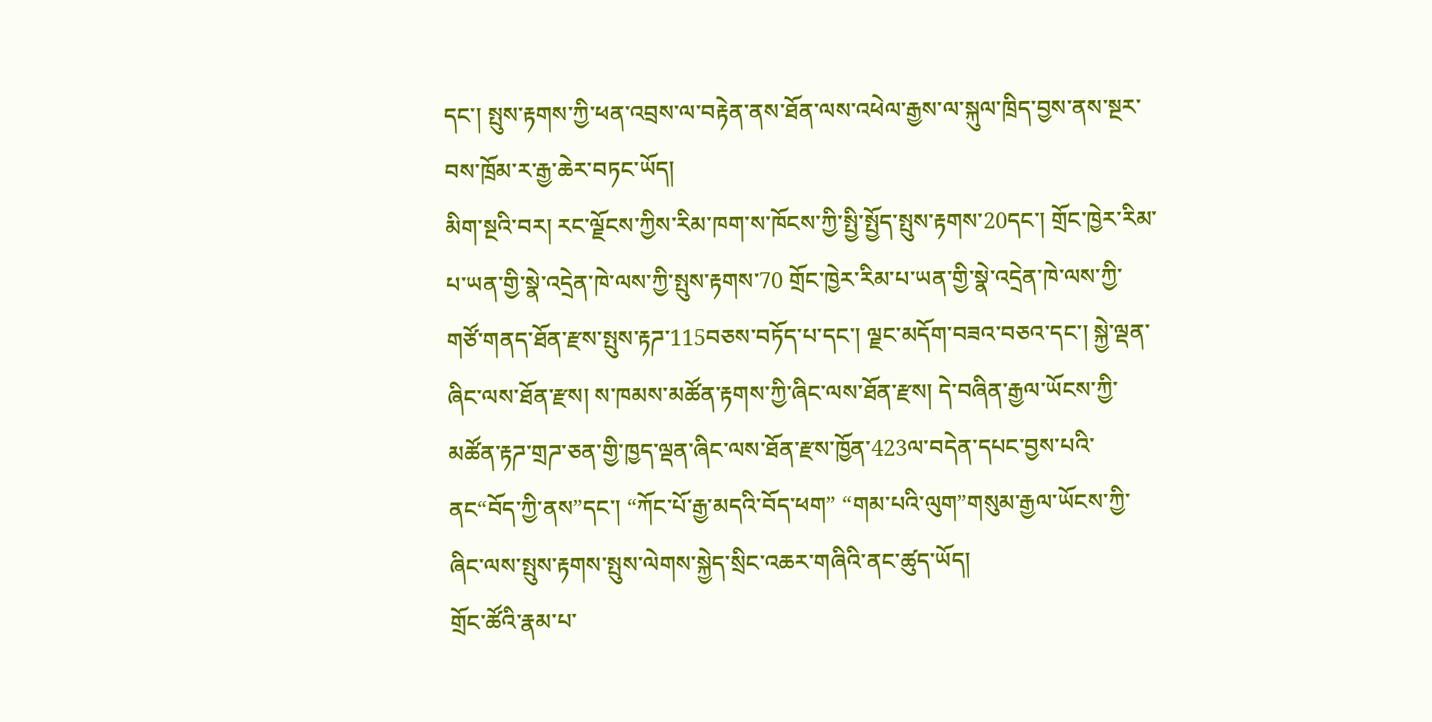དང་། སྤུས་རྟགས་ཀྱི་ཕན་འབྲས་ལ་བརྟེན་ནས་ཐོན་ལས་འཕེལ་རྒྱས་ལ་སྐུལ་ཁྲིད་བྱས་ནས་སྔར་བས་ཁྲོམ་ར་རྒྱ་ཆེར་བཏང་ཡོད།
མིག་སྔའི་བར། རང་ལྗོངས་ཀྱིས་རིམ་ཁག་ས་ཁོངས་ཀྱི་སྤྱི་སྤྱོད་སྤུས་རྟགས་20དང་། གྲོང་ཁྱེར་རིམ་པ་ཡན་གྱི་སྣེ་འདྲེན་ཁེ་ལས་ཀྱི་སྤུས་རྟགས་70 གྲོང་ཁྱེར་རིམ་པ་ཡན་གྱི་སྣེ་འདྲེན་ཁེ་ལས་ཀྱི་གཙོ་གནད་ཐོན་རྫས་སྤུས་རྟཌ་115བཅས་བཏོད་པ་དང་། ལྗང་མདོག་བཟའ་བཅའ་དང་། སྐྱེ་ལྡན་ཞིང་ལས་ཐོན་རྫས། ས་ཁམས་མཚོན་རྟགས་ཀྱི་ཞིང་ལས་ཐོན་རྫས། དེ་བཞིན་རྒྱལ་ཡོངས་ཀྱི་མཚོན་རྟཌ་གྲཌ་ཅན་གྱི་ཁྱད་ལྡན་ཞིང་ལས་ཐོན་རྫས་ཁྱོན་423ལ་བདེན་དཔང་བྱས་པའི་ནང“བོད་ཀྱི་ནས”དང་། “ཀོང་པོ་རྒྱ་མདའི་བོད་ཕག” “གམ་པའི་ལུག”གསུམ་རྒྱལ་ཡོངས་ཀྱི་ཞིང་ལས་སྤུས་རྟགས་སྤུས་ལེགས་སྐྱེད་སྲིང་འཆར་གཞིའི་ནང་ཚུད་ཡོད།
གྲོང་ཚོའི་རྣམ་པ་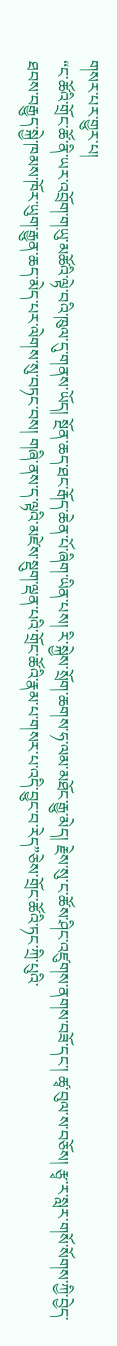གསར་པར་གྱུར་པ།
“ང་ཚོའི་གྲོང་ཚོ་ནི་ཡར་འབྲོག་གཡུ་མཚོའི་ལྟེ་བའི་ཁུལ་དུ་གནས་ཡོད། སྔོན་ཆད་ཐང་རྒོད་ཆེན་པོ་ཞིག་ཡིན་པས། རི་སྐྱེས་སྲོག་ཆགས་ཧ་ལམ་མཐོང་རྒྱུ་མེད། རྗེས་སུ་ང་ཚོས་ཤིང་འཛུགས་ནགས་བཟོ་དང་། ཚྭ་བུལ་ས་བཅོས། རྩྭ་ར་སླར་གསོ་སོགས་ཀྱི་བྱེད་ཐབས་བརྒྱུད་སྐྱེ་ཁམས་ཁོར་ཡུག་རྒྱུན་ཆད་མེད་པར་ལེགས་སུ་བཏང་བས། གཞི་ནས་ད་ལྟའི་མཛེས་སྡུག་ལྡན་པའི་གྲོང་ཚོའི་རྣམ་པ་གསར་པ་འདི་བྱུང་བ་རེད”ཅེས་གྲོང་ཚོའི་ཏང་ཀྲི་པུའི་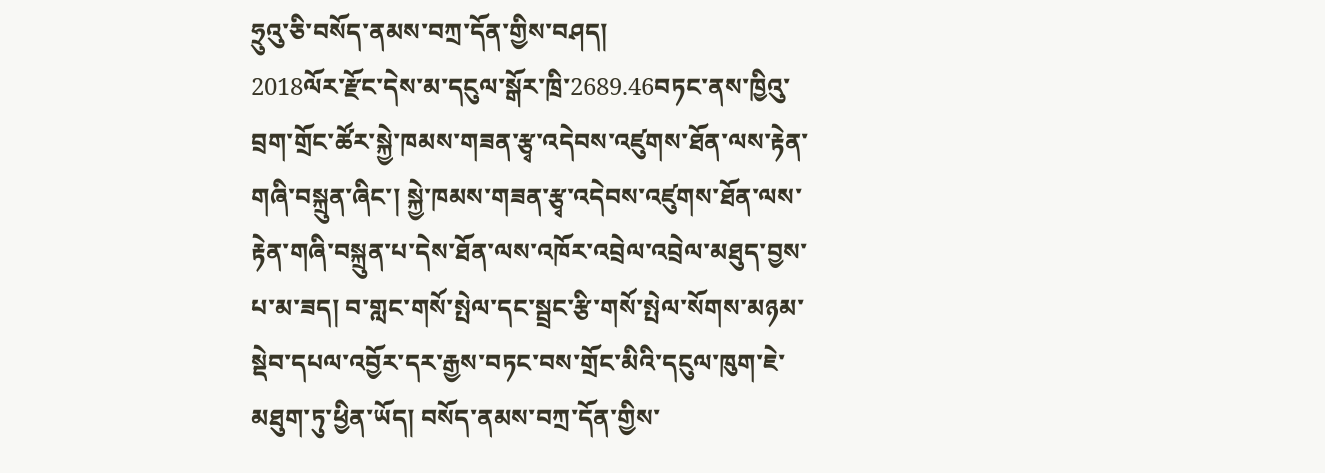ཧྲུའུ་ཅི་བསོད་ནམས་བཀྲ་དོན་གྱིས་བཤད།
2018ལོར་རྫོང་དེས་མ་དངུལ་སྒོར་ཁྲི་2689.46བཏང་ནས་ཁྱིའུ་བྲག་གྲོང་ཚོར་སྐྱེ་ཁམས་གཟན་རྩྭ་འདེབས་འཛུགས་ཐོན་ལས་རྟེན་གཞི་བསྐྲུན་ཞིང་། སྐྱེ་ཁམས་གཟན་རྩྭ་འདེབས་འཛུགས་ཐོན་ལས་རྟེན་གཞི་བསྐྲུན་པ་དེས་ཐོན་ལས་འཁོར་འབྲེལ་འབྲེལ་མཐུད་བྱས་པ་མ་ཟད། བ་གླང་གསོ་སྤེལ་དང་སྦྲང་རྩི་གསོ་སྤེལ་སོགས་མཉམ་སྡེབ་དཔལ་འབྱོར་དར་རྒྱས་བཏང་བས་གྲོང་མིའི་དངུལ་ཁུག་ཇེ་མཐུག་ཏུ་ཕྱིན་ཡོད། བསོད་ནམས་བཀྲ་དོན་གྱིས་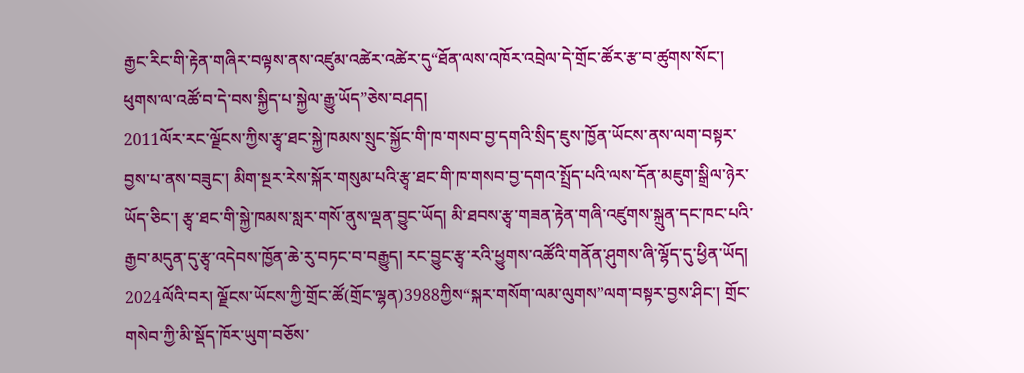རྒྱང་རིང་གི་རྟེན་གཞིར་བལྟས་ནས་འཛུམ་འཚེར་འཚེར་དུ“ཐོན་ལས་འཁོར་འབྲེལ་དེ་གྲོང་ཚོར་རྩ་བ་ཚུགས་སོང་། ཕུགས་ལ་འཚོ་བ་དེ་བས་སྐྱིད་པ་སྐྱེལ་རྒྱུ་ཡོད”ཅེས་བཤད།
2011ལོར་རང་ལྗོངས་ཀྱིས་རྩྭ་ཐང་སྐྱེ་ཁམས་སྲུང་སྐྱོང་གི་ཁ་གསབ་བྱ་དགའི་སྲིད་ཇུས་ཁྱོན་ཡོངས་ནས་ལག་བསྟར་བྱས་པ་ནས་བཟུང་། མིག་སྔར་རེས་སྐོར་གསུམ་པའི་རྩྭ་ཐང་གི་ཁ་གསབ་བྱ་དགའ་སྤྲོད་པའི་ལས་དོན་མཇུག་སྒྲིལ་ཉེར་ཡོད་ཅིང་། རྩྭ་ཐང་གི་སྐྱེ་ཁམས་སླར་གསོ་ནུས་ལྡན་བྱུང་ཡོད། མི་ཐབས་རྩྭ་གཟན་རྟེན་གཞི་འཛུགས་སྐྲུན་དང་ཁང་པའི་རྒྱབ་མདུན་དུ་རྩྭ་འདེབས་ཁྱོན་ཆེ་རུ་བཏང་བ་བརྒྱུད། རང་བྱུང་རྩྭ་རའི་ཕྱུགས་འཚོའི་གནོན་ཤུགས་ཞི་ལྷོད་དུ་ཕྱིན་ཡོད།
2024ལོའི་བར། ལྗོངས་ཡོངས་ཀྱི་གྲོང་ཚོ(གྲོང་ལྷན)3988ཀྱིས“སྐར་གསོག་ལམ་ལུགས”ལག་བསྟར་བྱས་ཤིང་། གྲོང་གསེབ་ཀྱི་མི་སྡོད་ཁོར་ཡུག་བཅོས་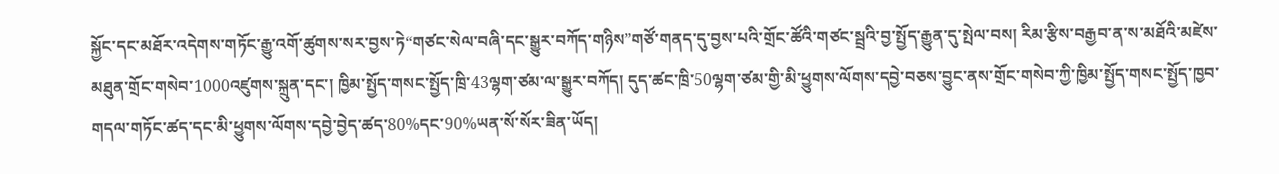སྐྱོང་དང་མཐོར་འདེགས་གཏོང་རྒྱུ་འགོ་ཚུགས་སར་བྱས་ཏེ“གཙང་སེལ་བཞི་དང་སྒྱུར་བཀོད་གཉིས”གཙོ་གནད་དུ་བྱས་པའི་གྲོང་ཚོའི་གཙང་སྦྲའི་བྱ་སྤྱོད་རྒྱུན་དུ་སྤེལ་བས། རིམ་རྩིས་བརྒྱབ་ན་ས་མཐོའི་མཛེས་མཐུན་གྲོང་གསེབ་1000འཛུགས་སྐྲུན་དང་། ཁྱིམ་སྤྱོད་གསང་སྤྱོད་ཁྲི་43ལྷག་ཙམ་ལ་སྒྱུར་བཀོད། དུད་ཚང་ཁྲི་50ལྷག་ཙམ་གྱི་མི་ཕྱུགས་ལོགས་དབྱེ་བཅས་བྱུང་ནས་གྲོང་གསེབ་ཀྱི་ཁྱིམ་སྤྱོད་གསང་སྤྱོད་ཁྱབ་གདལ་གཏོང་ཚད་དང་མི་ཕྱུགས་ལོགས་དབྱེ་བྱེད་ཚད་80%དང་90%ཡན་སོ་སོར་ཟིན་ཡོད།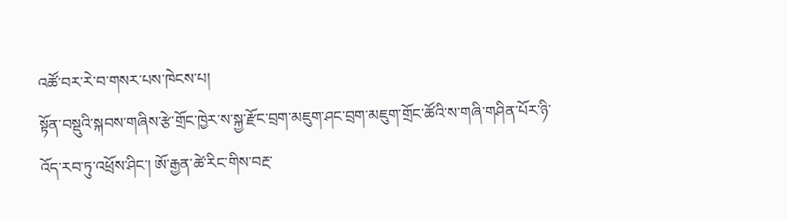འཚོ་བར་རེ་བ་གསར་པས་ཁེངས་པ།
སྟོན་བསྡུའི་སྐབས་གཞིས་རྩེ་གྲོང་ཁྱེར་ས་སྐྱ་རྫོང་བྲག་མཇུག་ཤང་བྲག་མཇུག་གྲོང་ཚོའི་ས་གཞི་གཤིན་པོར་ཉི་འོད་རབ་ཏུ་འཕྲོས་ཤིང་། ཨོ་རྒྱན་ཚེ་རིང་གིས་བརྔ་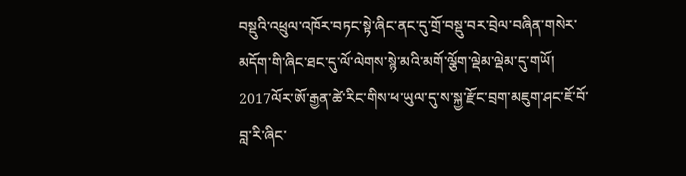བསྡུའི་འཕྲུལ་འཁོར་བཏང་སྟེ་ཞིང་ནང་དུ་གྲོ་བསྡུ་བར་བྲེལ་བཞིན་གསེར་མདོག་གི་ཞིང་ཐང་དུ་ལོ་ལེགས་སྙེ་མའི་མགོ་ལྕོག་ལྡེམ་ལྡེམ་དུ་གཡོ།
2017ལོར་ཨོ་རྒྱན་ཚེ་རིང་གིས་ཕ་ཡུལ་དུ་ས་སྐྱ་རྫོང་བྲག་མཇུག་ཤང་ཇོ་བོ་བླ་རི་ཞིང་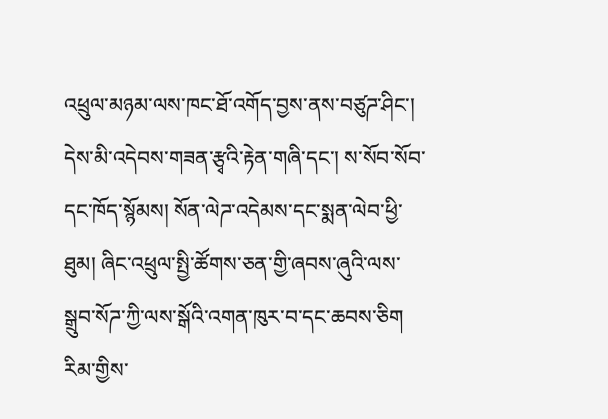འཕྲུལ་མཉམ་ལས་ཁང་ཐོ་འགོད་བྱས་ནས་བཙུཌ་ཤིང་། དེས་མི་འདེབས་གཟན་རྩྭའི་རྟེན་གཞི་དང་། ས་སོབ་སོབ་དང་ཁོད་སྙོམས། སོན་ལེཌ་འདེམས་དང་སྨན་ལེབ་ཕྱི་ཐུམ། ཞིང་འཕྲུལ་སྤྱི་ཚོགས་ཅན་གྱི་ཞབས་ཞུའི་ལས་སྒྲུབ་སོཌ་ཀྱི་ལས་སྒོའི་འགན་ཁུར་བ་དང་ཆབས་ཅིག རིམ་གྱིས་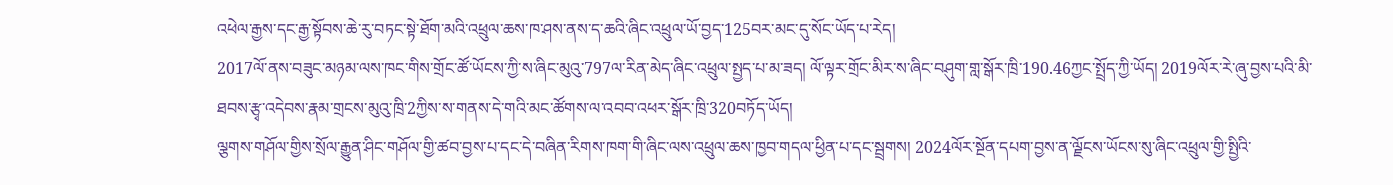འཕེལ་རྒྱས་དང་རྒྱ་སྟོབས་ཆེ་རུ་བཏང་སྟེ་ཐོག་མའི་འཕྲུལ་ཆས་ཁ་ཤས་ནས་ད་ཆའི་ཞིང་འཕྲུལ་ཡོ་བྱད་125བར་མང་དུ་སོང་ཡོད་པ་རེད།
2017ལོ་ནས་བཟུང་མཉམ་ལས་ཁང་གིས་གྲོང་ཚོ་ཡོངས་ཀྱི་ས་ཞིང་མུའུ་797ལ་རིན་མེད་ཞིང་འཕྲུལ་སྤྱད་པ་མ་ཟད། ལོ་ལྟར་གྲོང་མིར་ས་ཞིང་བཤུག་གླ་སྒོར་ཁྲི་190.46ཀྱང་སྤྲོད་ཀྱི་ཡོད། 2019ལོར་རེ་ཞུ་བྱས་པའི་མི་ཐབས་རྩྭ་འདེབས་རྣམ་གྲངས་མུའུ་ཁྲི་2ཀྱིས་ས་གནས་དེ་གའི་མང་ཚོགས་ལ་འབབ་འཕར་སྒོར་ཁྲི་320བཏོད་ཡོད།
ལྕགས་གཤོལ་གྱིས་སྲོལ་རྒྱུན་ཤིང་གཤོལ་གྱི་ཚབ་བྱས་པ་དང་དེ་བཞིན་རིགས་ཁག་གི་ཞིང་ལས་འཕྲུལ་ཆས་ཁྱབ་གདལ་ཕྱིན་པ་དང་སྦྲགས། 2024ལོར་སྔོན་དཔག་བྱས་ན་ལྗོངས་ཡོངས་སུ་ཞིང་འཕྲུལ་གྱི་སྤྱིའི་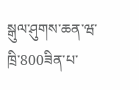སྒུལ་ཤུགས་ཆན་ཝ་ཁྲི་800ཟིན་པ་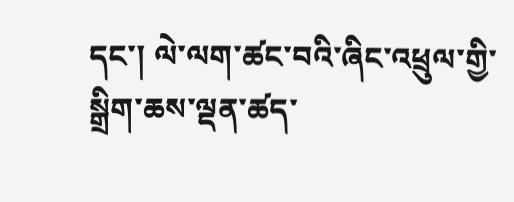དང་། ལེ་ལག་ཚང་བའི་ཞིང་འཕྲུལ་གྱི་སྒྲིག་ཆས་ལྡན་ཚད་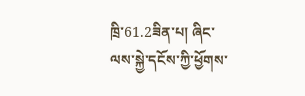ཁྲི་61.2ཟིན་པ། ཞིང་ལས་སྐྱེ་དངོས་ཀྱི་ཕྱོགས་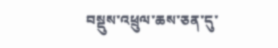བསྡུས་འཕྲུལ་ཆས་ཅན་དུ་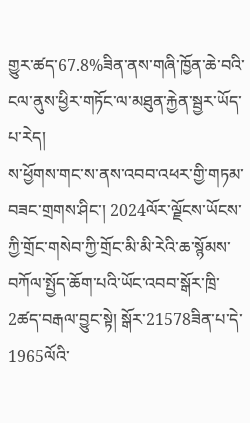གྱུར་ཚད་67.8%ཟིན་ནས་གཞི་ཁྱོན་ཆེ་བའི་ངལ་ནུས་ཕྱིར་གཏོང་ལ་མཐུན་རྐྱེན་སྦྱར་ཡོད་པ་རེད།
ས་ཕྱོགས་གང་ས་ནས་འབབ་འཕར་གྱི་གཏམ་བཟང་གྲགས་ཤིང་། 2024ལོར་ལྗོངས་ཡོངས་ཀྱི་གྲོང་གསེབ་ཀྱི་གྲོང་མི་མི་རེའི་ཆ་སྙོམས་བཀོལ་སྤྱོད་ཆོག་པའི་ཡོང་འབབ་སྒོར་ཁྲི་2ཚད་བརྒལ་བྱུང་སྟེ། སྒོར་21578ཟིན་པ་དེ་1965ལོའི་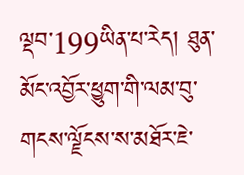ལྡབ་199ཡིན་པ་རེད། ཐུན་མོང་འབྱོར་ཕྱུག་གི་ལམ་བུ་གངས་ལྗོངས་ས་མཐོར་ཇེ་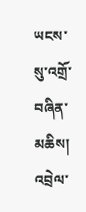ཡངས་སུ་འགྲོ་བཞིན་མཆིས།
འབྲེལ་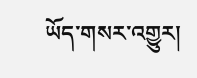ཡོད་གསར་འགྱུར།